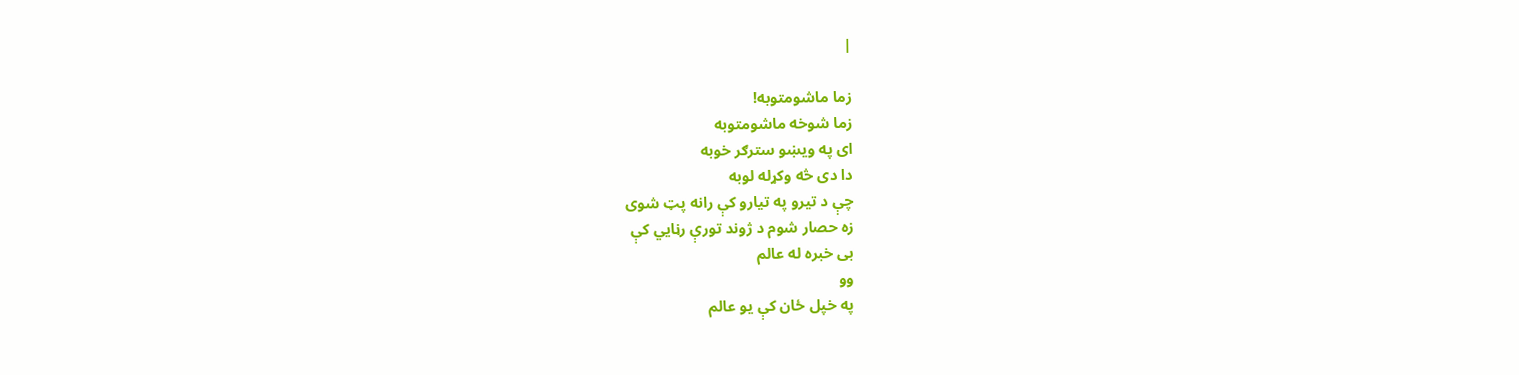|

زما ماشومتوبه!
زما شوخه ماشومتوبه
ای په ویښو سترګر خوبه
دا دی څه وکړله لوبه
چې د تیرو په تیارو کې رانه پټ شوی
زه حصار شوم د ژوند تورې رڼایي کې
بی خبره له عالم
وو
په خپل ځان کې یو عالم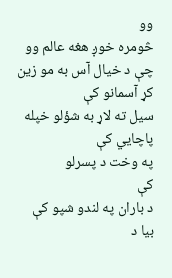وو
څومره خوږ هغه عالم وو
چې د خیال آس به مو زین کړ آسمانو کې
سیل ته لاړ به شؤلو خپله پاچایي کې
په وخت د پسرلو
کې
د باران په لندو شپو کې
بیا د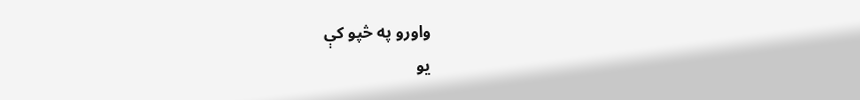واورو په څپو کې
یو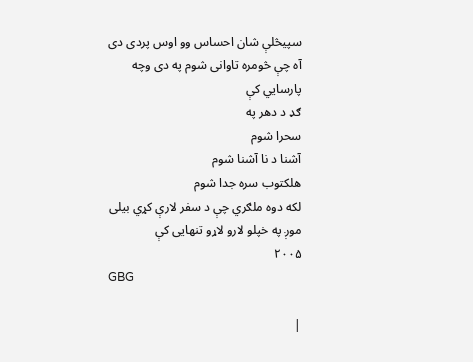سپیڅلې شان احساس وو اوس پردی دی
آه چې څومره تاوانی شوم په دی وچه پارسایي کې
ګډ د دهر په
سحرا شوم
آشنا د نا آشنا شوم
هلکتوب سره جدا شوم
لکه دوه ملګري چې د سفر لارې کړي بیلی
موږ په خپلو لارو لاړو تنهایی کې
۲۰۰۵
GBG

|